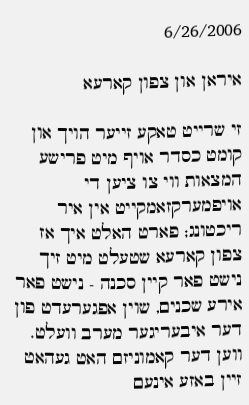6/26/2006

איראן און צפון קארעא

זי שרייט טאקע זייער הויך און קומט כסדר אויף מיט פרישע המצאות ווי צו ציען די אויפמערקזאמקייט אין איר ריכטונג; פארט האלט איך אז צפון קארעא שטעלט מיט זיך נישט פאר קיין סכנה - נישט פאר אירע שכנים, שוין אפגערעדט פון דער איבעריגער מערב וועלט.
ווען דער קאמוניזם האט געהאט זיין באזע אינעם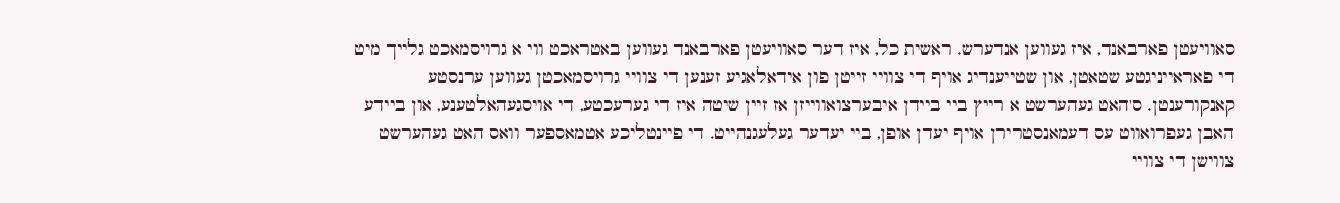סאוויעטן פארבאנד, איז געווען אנדערש. ראשית כל, איז דער סאוויעטן פארבאנד געווען באטראכט ווי א גרויסמאכט גלייך מיט די פאראייניגטע שטאטן, און שטייענדיג אויף די צוויי זייטן פון אידאלאגיע זענען די צוויי גרויסמאכטן געווען ערנסטע קאנקורענטן. ס'האט געהערשט א רייץ ביי ביידן איבערצואווייזן אז זיין שיטה איז די גערעכטע, די אויסגעהאלטענע, און ביידע האבן געפרואווט עס דעמאנסטרירן אויף יעדן אופן, ביי יעדער געלעגנהייט. די פיינטליכע אטמאספער וואס האט געהערשט צווישן די צוויי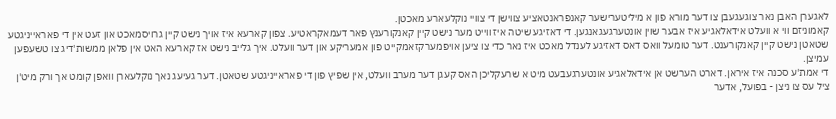לאגערן האבן נאר צוגעגעבן צו דער מורא פון א מיליטערישער קאנפראנטאציע צווישן די צוויי נוקלעארע מאכטן.
קאמוניזם ווי א וועלט אידאלאגיע איז אבער שוין אונטערגעגאנגען. די דאזיגע שיטה איז ווייט מער נישט קיין קאנקורענץ פאר דעמאקראטיע. צפון קארעא איז אויך נישט קיין גרויסמאכט און זעט אין די פאראייניגטע שטאטן נישט קיין קאנקורענט. דער טומעל וואס דאס דאזיגע לענדל מאכט איז נאר כדי צו ציען אויפמערקזאמקייט פון אמעריקע און דער וועלט. איך גלייב נישט אז קארעא האט אין פלאן ממשות'דיג צו טשעפען עמיצן.
די אמת'ע סכנה איז איראן. דארט הערשט אן אידאלאגיע אונטערגעבעט מיט א שרעקליכן האס קעגן דער מערב וועלט, אין שפיץ פון די פאראייניגטע שטאטן. דער געיעג נאך נוקלעארן וואפן קומט אך ורק מיט'ן ציל עס צו ניצן - בפועל, אדער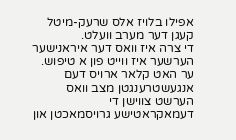אפילו בלויז אלס שרעק-מיטל קעגן דער מערב וועלט.
די צרה איז וואס דער איראנישער הערשער איז ווייט פון א טיפוש. ער האט קלאר ארויס דעם אנגעשטרענגטן מצב וואס הערשט צווישן די דעמאקראטישע גרויסמאכטן און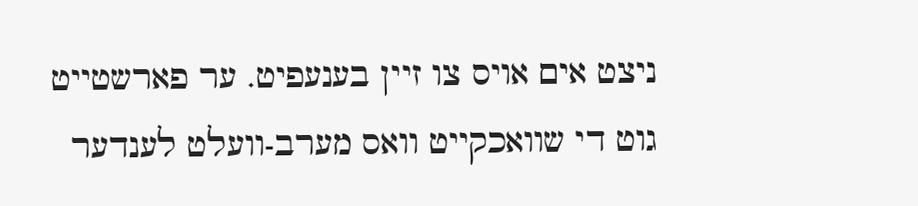ניצט אים אויס צו זיין בענעפיט. ער פארשטייט גוט די שוואכקייט וואס מערב-וועלט לענדער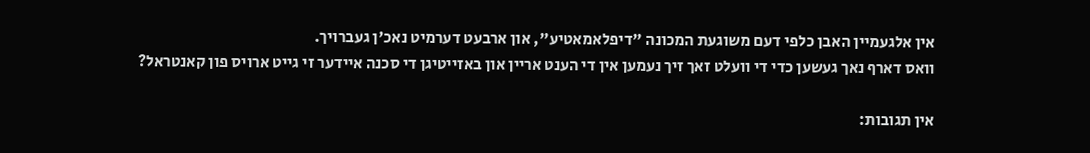אין אלגעמיין האבן כלפי דעם משוגעת המכונה "דיפלאמאטיע", און ארבעט דערמיט נאכ'ן געברויך.
וואס דארף נאך געשען כדי די וועלט זאך זיך נעמען אין די הענט אריין און באזייטיגן די סכנה איידער זי גייט ארויס פון קאנטראל?

אין תגובות: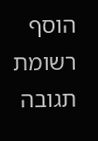הוסף רשומת תגובה